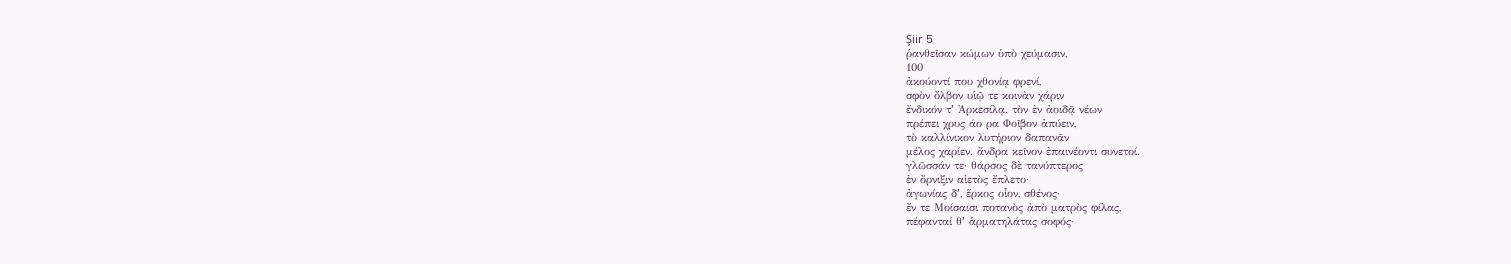Şiir 5
ῥανθεῖσαν κώμων ὑπὸ χεύμασιν,
100
ἀκούοντί που χθονίᾳ φρενί,
σφὸν ὄλβον υἱῷ τε κοινὰν χάριν
ἔνδικόν τʼ Ἀρκεσίλᾳ. τὸν ἐν ἀοιδᾷ νέων
πρέπει χρυς άο ρα Φοῖβον ἀπύειν,
τὸ καλλίνικον λυτήριον δαπανᾶν
μέλος χαρίεν. ἄνδρα κεῖνον ἐπαινέοντι συνετοί.
γλῶσσάν τε· θάρσος δὲ τανύπτερος
ἐν ὄρνιξιν αἰετὸς ἔπλετο·
ἀγωνίας δʼ, ἕρκος οἷον, σθένος·
ἔν τε Μοίσαισι ποτανὸς ἀπὸ ματρὸς φίλας,
πέφανταί θʼ ἁρματηλάτας σοφός·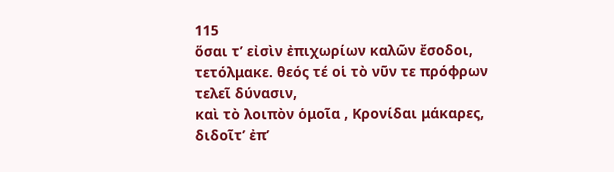115
ὅσαι τʼ εἰσὶν ἐπιχωρίων καλῶν ἔσοδοι,
τετόλμακε. θεός τέ οἱ τὸ νῦν τε πρόφρων τελεῖ δύνασιν,
καὶ τὸ λοιπὸν ὁμοῖα , Κρονίδαι μάκαρες,
διδοῖτʼ ἐπʼ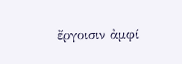ἔργοισιν ἀμφί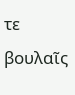τε βουλαῖς